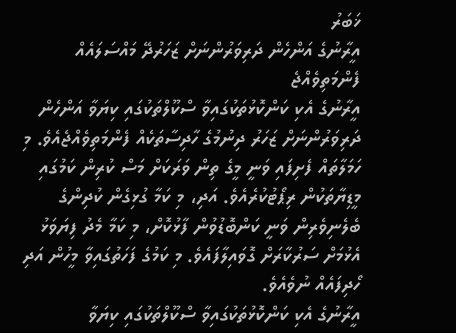ޚަބަރު
އީރާނުގެ އަންހެން ދަރިވަރުންނަށް ޒަހަރުދޭ މައްސަލައެއް ފެންމަތިވެއްޖެ
އީރާނުގެ އެކި ކަންކޮޅުތަކުގައިވާ ސްކޫލްތަކުގައި ކިޔަވާ އަންހެން ދަރިވަރުންނަށް ޒަހަރު ދިނުމުގެ ހާދިސާތަކެއް ފެންމަތިވެއްޖެއެވެ. މި ހަމަލާތައް ފެށިފައި ވަނީ މީގެ ތިން ވަރަކަށް މަސް ކުރިން ކަމުގައި މީޑިޔާތަކުން ރިޕޯޓުކުރެއެވެ. އަދި، މި ކަމާ ގުޅިގެން ކުދިންގެ ބެލެނިވެރިން ވަނީ ކަންބޮޑުވުން ފާޅުކޮށް، މި ކަމާ މެދު ފިޔަވަޅު އެޅުމަށް ސަރުކާރަށް ގޮވައިލާފައެވެ. މި ކަމުގެ ފަހަތުގައިވާ މީހުން އަދި ހޯދިފައެއް ނުވެއެވެ.
އީރާނުގެ އެކި ކަންކޮޅުތަކުގައިވާ ސްކޫލްތަކުގައި ކިޔަވާ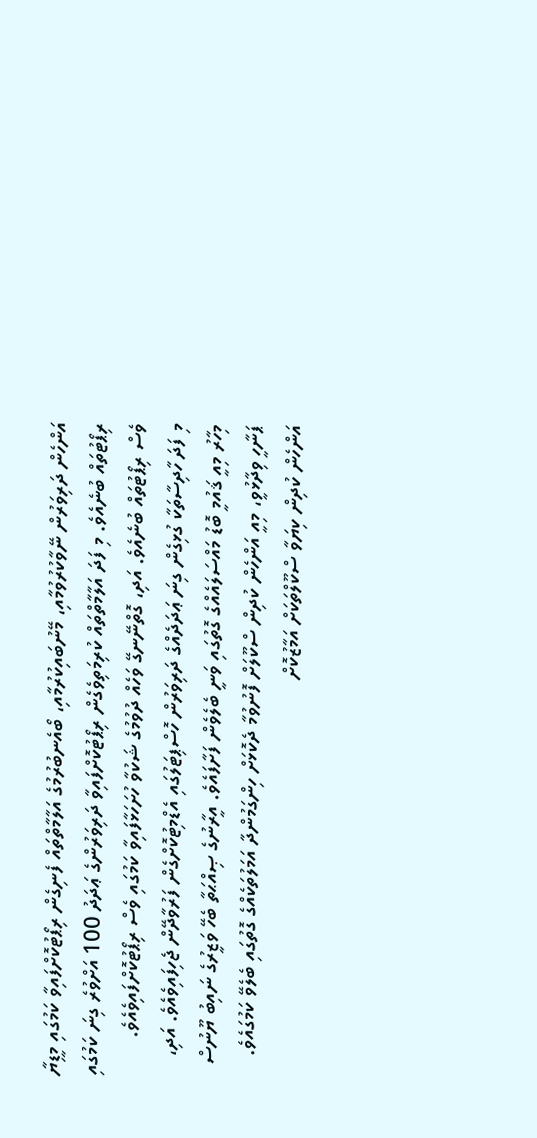އަންހެން ދަރިވަރުން ނޭވާކުރުވުމާއި، މޭނުބައިކުރުމާއި، ބޯއެނބުރުމުގެ އަލާމާތްތައް ފެނިގެން ރިޕޯޓުކޮށްފައިވާ ކަމުގައި މީޑިޔާ ރިޕޯޓުތައް ބުނެއެވެ. މި ފަދަ އަލާމާތްތައް ކުރިމަތިވެގެން ރިޕޯޓުކޮށްފައިވާ ދަރިވަރުންގެ ޢަދަދު 100 އަށްވުރެ ގިނަ ކަމުގައި ވެސް ރިޕޯޓުތައް ބުނެއެވެ. އަދި، ގޮތްނޭނގޭ ވަހެއް ދުވުމުގެ ޝަކުވާ ހުށަހަޅާފައިވާ ކަމުގައި ވެސް ރިޕޯޓުކޮށްފައިވެއެވެ.
މި ފަދަ ހާދިސާތަކާ ގުޅިގެން ގިނަ ޢަދަދެއްގެ ދަރިވަރުން ހޮސްޕިޓަލުގައި އެޑްމިޓުކޮށްގެން ފަރުވާދޭން ޖެހިފައިވެއެވެ. އަދި، މިހާރު މިއީ ޤައުމީ ބޮޑު މައްސަލައެއްގެ ގޮތުގައި ވަނީ ބެލެވެން ފަށާފައެވެ. އީރާނުގެ ޞިއްޙަތާ ބެހޭ ވަޒީރުގެ ނައިބު ޔޫނުސް ޕަނާހީ ވިދާޅުވީ، މިއީ އަންހެން ކުދިން ސްކޫލަށް ފޮނުވުމާ ދެކޮޅަށް ހިންގަމުންދާ އަމަލުތަކެއްގެ ގޮތުގައި ބެލެވޭ ކަމުގައެވެ.
އަންހެން ކުދިން ކިޔަވާ ސްކޫލްތަކަށް އަމާޒުކޮށް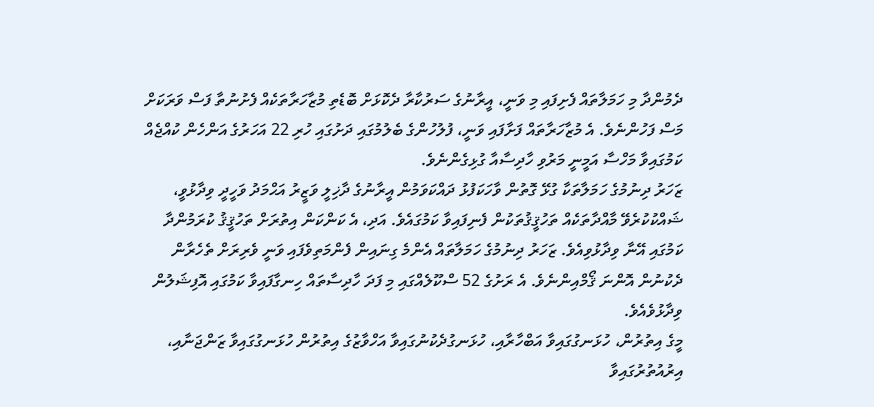ދެމުންދާ މި ހަމަލާތައް ފެށިފައި މި ވަނީ، އީރާނުގެ ސަރުކާރާ ދެކޮޅަށް ބޮޑެތި މުޒާހަރާތަކެއް ފެށުނުތާ ފަސް ވަރަކަށް މަސް ފަހުންނެވެ. އެ މުޒާހަރާތައް ފަށާފައި ވަނީ، ފުލުހުންގެ ބެލުމުގައި ދަށުގައި ހުރި 22 އަހަރުގެ އަންހެން ކުއްޖެއް ކަމުގައިވާ މަހްސާ އަމީނީ މަރުވި ހާދިސާއާ ގުޅިގެންނެވެ.
ޒަހަރު ދިނުމުގެ ހަމަލާތަކާ ގުޅޭ ގޮތުން ވާހަކަފުޅު ދައްކަވަމުން އީރާނުގެ ދާޚިލީ ވަޒީރު އަޙްމަދު ވަހީދީ ވިދާޅުވީ، ޝައްކުކުރެވޭ މާއްދާތަކެއް ތަހުޤީޤުތަކުން ފެނިފައިވާ ކަމުގައެވެ. އަދި، އެ ކަންކަން އިތުރަށް ތަހުޤީޤު ކުރަމުންދާ ކަމުގައި އޭނާ ވިދާޅުވިއެވެ. ޒަހަރު ދިނުމުގެ ހަމަލާތައް އެންމެ ގިނައިން ފެންމަތިވެފައި ވަނީ ވެރިރަށް ތެހެރާން ދެކުނުން އޮންނަ ޤޯމްއިންނެވެ. އެ ރަށުގެ 52 ސްކޫލެއްގައި މި ފަދަ ހާދިސާތައް ހިނގާފައިވާ ކަމުގައި އޮފިޝަލުން ވިދާޅުވެއެވެ.
މީގެ އިތުރުން، ހުޅަނގުގައިވާ އަބްހާރާއި، ހުޅަނގުދެކުނުގައިވާ އަހްވާޒުގެ އިތުރުން ހުޅަނގުގައިވާ ޒަންޖަނާއި، އިރުއުތުރުގައިވާ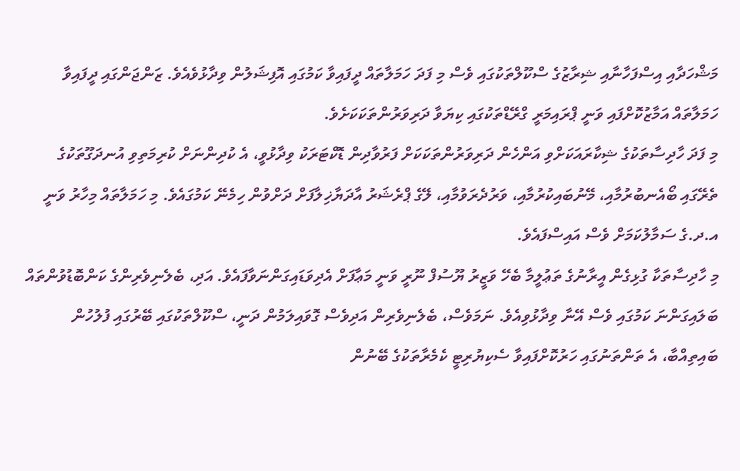މަޝްހަދާއި އިސްފަހާނާއި ޝިރާޒުގެ ސްކޫލްތަކުގައި ވެސް މި ފަދަ ހަމަލާތައް ދީފައިވާ ކަމުގައި އޮފިޝަލުން ވިދާޅުވެއެވެ. ޒަންޖަންގައި ދީފައިވާ ހަމަލާތައް އަމާޒުކޮށްފައި ވަނީ ޕްރައިމަރީ ގްރޭޑްތަކުގައި ކިޔަވާ ދަރިވަރުންތަކަކަށެވެ.
މި ފަދަ ހާދިސާތަކުގެ ޝިކާރައަކަށްވި އަންހެން ދަރިވަރުންތަކަކަށް ފަރުވާދިން ޑޮކްޓަރަކު ވިދާޅުވީ، އެ ކުދިންނަށް ކުރިމަތިވި އުނދަގޫތަކުގެ ތެރޭގައި ބޯއެނބުރުމާއި، މޭނުބައިކުރުމާއި، ވަރުދެރަވުމާއި، ލޭގެ ޕްރެޝަރު އާދަޔާޚިލާފަށް ދަށްވުން ހިމެނޭ ކަމުގައެވެ. މި ހަމަލާތައް މިހާރު ވަނީ އ.ދ.ގެ ސަމާލުކަމަށް ވެސް އައިސްފައެވެ.
މި ހާދިސާތަކާ ގުޅިގެން އީރާނުގެ ތަޢުލީމާ ބެހޭ ވަޒީރު ޔޫސުފް ނޫރީ ވަނީ މަޢާފަށް އެދިވަޑައިގަންނަވާފައެވެ. އަދި، ބެލެނިވެރިންގެ ކަންބޮޑުވުންތައް ބަލައިގަންނަ ކަމުގައި ވެސް އޭނާ ވިދާޅުވިއެވެ. ނަމަވެސް، ބެލެނިވެރިން އަދިވެސް ގޮވައިލަމުން ދަނީ، ސްކޫލްތަކުގައި ބޭރުގައި ފުލުހުން ބައިތިއްބާ، އެ ތަންތަނުގައި ހަރުކޮށްފައިވާ ސެކިޔުރިޓީ ކެމެރާތަކުގެ ބޭނުން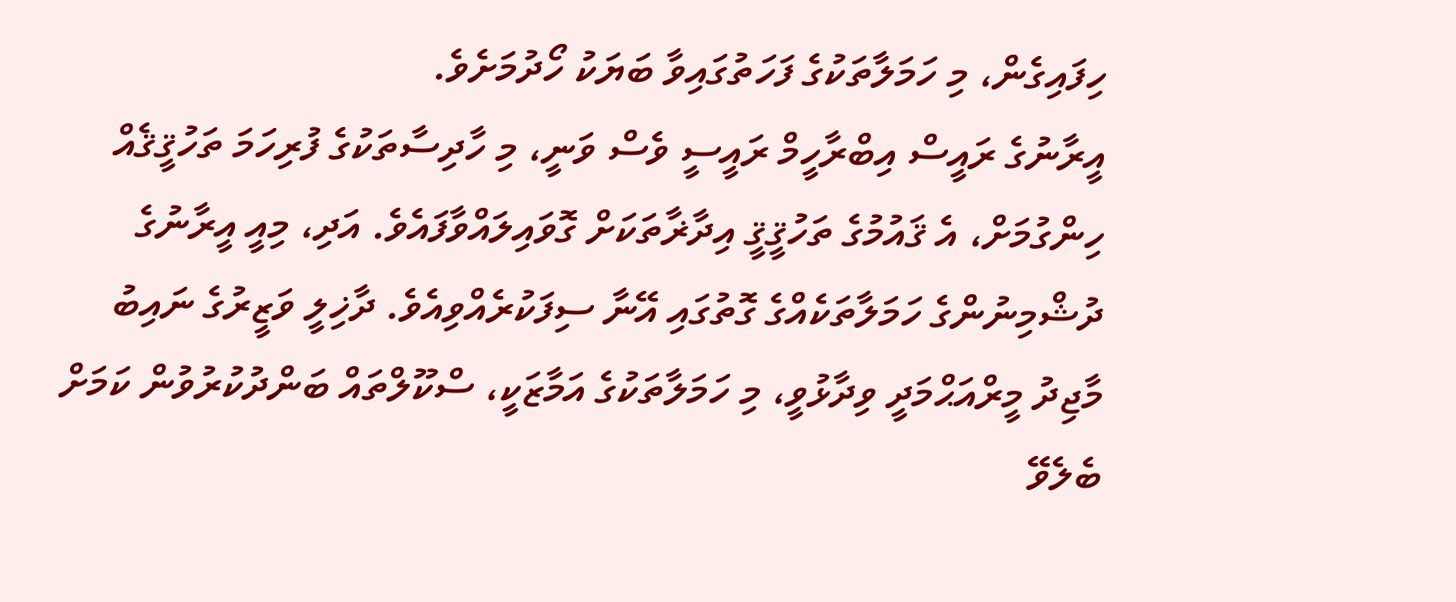ހިފައިގެން، މި ހަމަލާތަކުގެ ފަހަތުގައިވާ ބަޔަކު ހޯދުމަށެވެ.
އީރާނުގެ ރައީސް އިބްރާހީމް ރައީސީ ވެސް ވަނީ، މި ހާދިސާތަކުގެ ފުރިހަމަ ތަހުޤީޤެއް ހިންގުމަށް، އެ ޤައުމުގެ ތަހުޤީޤީ އިދާޜާތަކަށް ގޮވައިލައްވާފައެވެ. އަދި، މިއީ އީރާނުގެ ދުޝްމިނުންގެ ހަމަލާތަކެއްގެ ގޮތުގައި އޭނާ ސިފަކުރެއްވިއެވެ. ދާޚިލީ ވަޒީރުގެ ނައިބު މާޖިދު މީރްއަޙްމަދީ ވިދާޅުވީ، މި ހަމަލާތަކުގެ އަމާޒަކީ، ސްކޫލްތައް ބަންދުކުރުވުން ކަމަށް ބެލެވޭ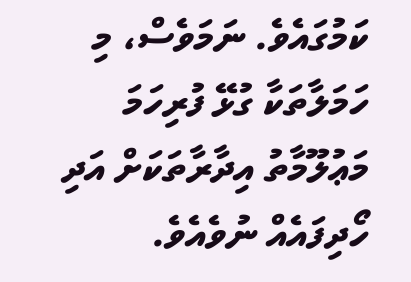ކަމުގައެވެ. ނަމަވެސް، މި ހަމަލާތަކާ ގުޅޭ ފުރިހަމަ މަޢުލޫމާތު އިދާރާތަކަށް އަދި ހޯދިފައެއް ނުވެއެވެ.